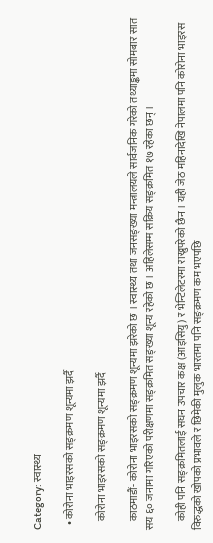Category: स्वास्थ्य

  • कोरोना भाइरसको सङ्क्रमण शून्यमा झर्दै

    कोरोना भाइरसको सङ्क्रमण शून्यमा झर्दै

    काठमाडौं- कोरोना भाइरसको सङ्क्रमण शून्यमा झरेको छ । स्वास्थ्य तथा जनसङ्ख्या मन्त्रालयले सार्वजनिक गरेको तथ्याङ्कमा सोमबार सात सय ६० जनामा गरिएको परीक्षणमा सङ्क्रमित सङ्ख्या शून्य रहेको छ । अहिलेसम्म सक्रिय सङ्क्रमित १७ रहेका छन् ।

    कोही पनि सङ्क्रमितलाई सघन उपचार कक्ष (आइसियु) र भेन्टिलेटरमा राख्नुपरेको छैन । यही जेठ महिनादेखि नेपालमा पनि कोरोना भाइरस विरुद्धको खोपको प्रभावले र छिमेकी मुलुक भारतमा पनि सङ्क्रमण कम भएपछि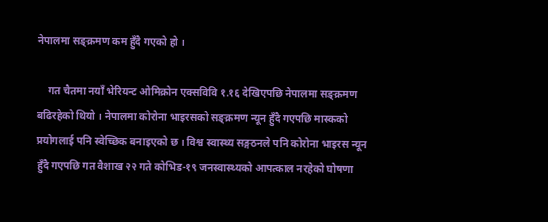नेपालमा सङ्क्रमण कम हुँदै गएको हो ।

    गत चैतमा नयाँ भेरियन्ट ओमिक्रोन एक्सविवि १.१६ देखिएपछि नेपालमा सङ्क्रमण बढिरहेको थियो । नेपालमा कोरोना भाइरसको सङ्क्रमण न्यून हुँदै गएपछि मास्कको प्रयोगलाई पनि स्वेच्छिक बनाइएको छ । विश्व स्वास्थ्य सङ्गठनले पनि कोरोना भाइरस न्यून हुँदै गएपछि गत वैशाख २२ गते कोभिड-१९ जनस्वास्थ्यको आपत्काल नरहेको घोषणा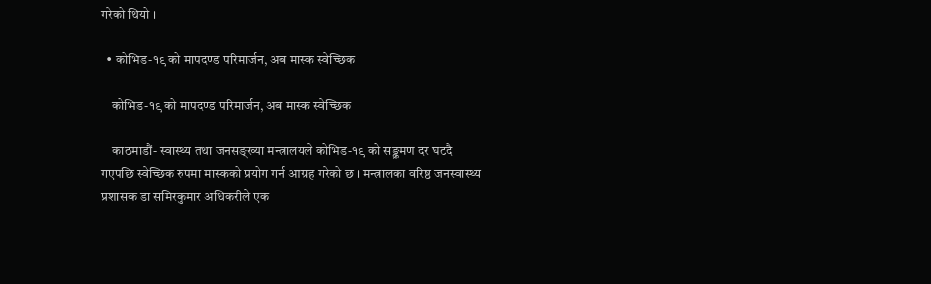गरेको थियो ।

  • कोभिड-१९ को मापदण्ड परिमार्जन, अब मास्क स्वेच्छिक

    कोभिड-१९ को मापदण्ड परिमार्जन, अब मास्क स्वेच्छिक

    काठमाडौं- स्वास्थ्य तथा जनसङ्ख्या मन्त्रालयले कोभिड-१९ को सङ्क्रमण दर घटदै गएपछि स्वेच्छिक रुपमा मास्कको प्रयोग गर्न आग्रह गरेको छ । मन्त्रालका वरिष्ठ जनस्वास्थ्य प्रशासक डा समिरकुमार अधिकरीले एक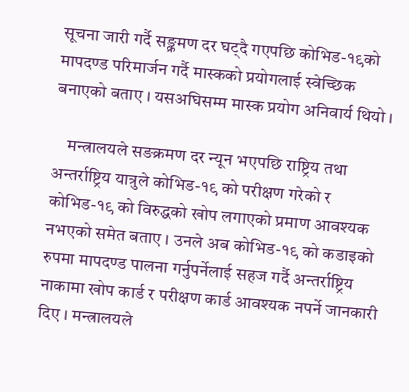सूचना जारी गर्दै सङ्क्रमण दर घट्दै गएपछि कोभिड-१९को मापदण्ड परिमार्जन गर्दै मास्कको प्रयोगलाई स्वेच्छिक बनाएको बताए । यसअघिसम्म मास्क प्रयोग अनिवार्य थियो ।

    मन्त्रालयले सङक्रमण दर न्यून भएपछि राष्ट्रिय तथा अन्तर्राष्ट्रिय यात्रुले कोभिड-१९ को परीक्षण गरेको र कोभिड-१९ को विरुद्धको खोप लगाएको प्रमाण आवश्यक नभएको समेत बताए । उनले अब कोभिड-१९ को कडाइको रुपमा मापदण्ड पालना गर्नुपर्नेलाई सहज गर्दै अन्तर्राष्ट्रिय नाकामा खोप कार्ड र परीक्षण कार्ड आवश्यक नपर्ने जानकारी दिए । मन्त्रालयले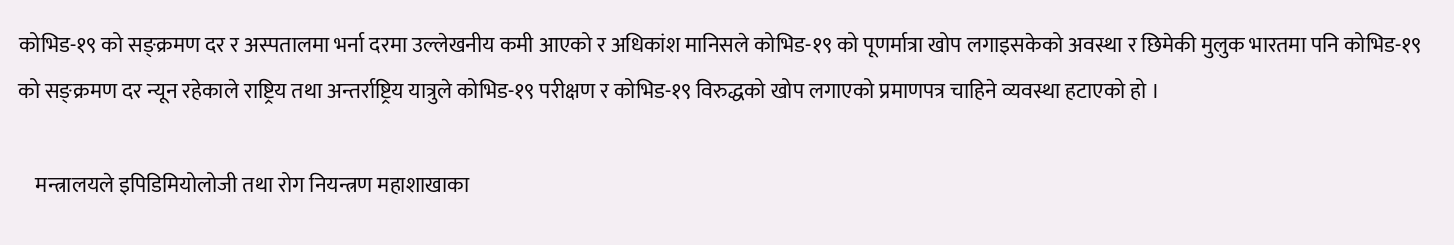कोभिड-१९ को सङ्क्रमण दर र अस्पतालमा भर्ना दरमा उल्लेखनीय कमी आएको र अधिकांश मानिसले कोभिड-१९ को पूणर्मात्रा खोप लगाइसकेको अवस्था र छिमेकी मुलुक भारतमा पनि कोभिड-१९ को सङ्क्रमण दर न्यून रहेकाले राष्ट्रिय तथा अन्तर्राष्ट्रिय यात्रुले कोभिड-१९ परीक्षण र कोभिड-१९ विरुद्धको खोप लगाएको प्रमाणपत्र चाहिने व्यवस्था हटाएको हो ।

    मन्त्रालयले इपिडिमियोलोजी तथा रोग नियन्त्रण महाशाखाका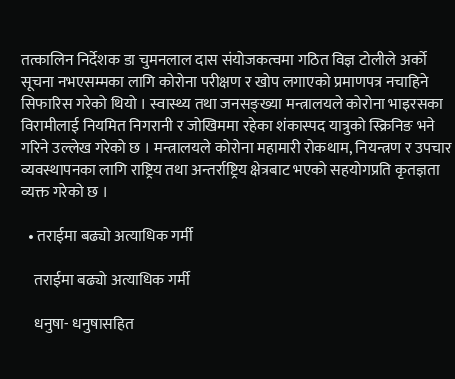तत्कालिन निर्देशक डा चुमनलाल दास संयोजकत्वमा गठित विज्ञ टोलीले अर्को सूचना नभएसम्मका लागि कोरोना परीक्षण र खोप लगाएको प्रमाणपत्र नचाहिने सिफारिस गरेको थियो । स्वास्थ्य तथा जनसङ्ख्या मन्त्रालयले कोरोना भाइरसका विरामीलाई नियमित निगरानी र जोखिममा रहेका शंकास्पद यात्रुको स्क्रिनिङ भने गरिने उल्लेख गरेको छ । मन्त्रालयले कोरोना महामारी रोकथाम, नियन्त्रण र उपचार व्यवस्थापनका लागि राष्ट्रिय तथा अन्तर्राष्ट्रिय क्षेत्रबाट भएको सहयोगप्रति कृतज्ञता व्यक्त गरेको छ ।

  • तराईमा बढ्यो अत्याधिक गर्मी

    तराईमा बढ्यो अत्याधिक गर्मी

    धनुषा- धनुषासहित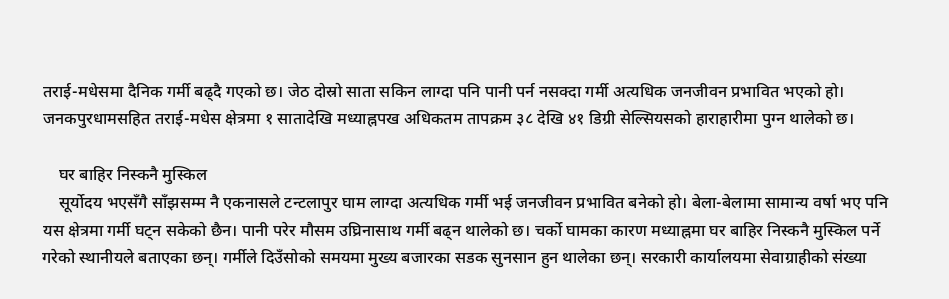तराई-मधेसमा दैनिक गर्मी बढ्दै गएको छ। जेठ दोस्रो साता सकिन लाग्दा पनि पानी पर्न नसक्दा गर्मी अत्यधिक जनजीवन प्रभावित भएको हो। जनकपुरधामसहित तराई-मधेस क्षेत्रमा १ सातादेखि मध्याह्नपख अधिकतम तापक्रम ३८ देखि ४१ डिग्री सेल्सियसको हाराहारीमा पुग्न थालेको छ।

    घर बाहिर निस्कनै मुस्किल
    सूर्योदय भएसँगै साँझसम्म नै एकनासले टन्टलापुर घाम लाग्दा अत्यधिक गर्मी भई जनजीवन प्रभावित बनेको हो। बेला-बेलामा सामान्य वर्षा भए पनि यस क्षेत्रमा गर्मी घट्न सकेको छैन। पानी परेर मौसम उघ्रिनासाथ गर्मी बढ्न थालेको छ। चर्को घामका कारण मध्याह्नमा घर बाहिर निस्कनै मुस्किल पर्ने गरेको स्थानीयले बताएका छन्। गर्मीले दिउँसोको समयमा मुख्य बजारका सडक सुनसान हुन थालेका छन्। सरकारी कार्यालयमा सेवाग्राहीको संख्या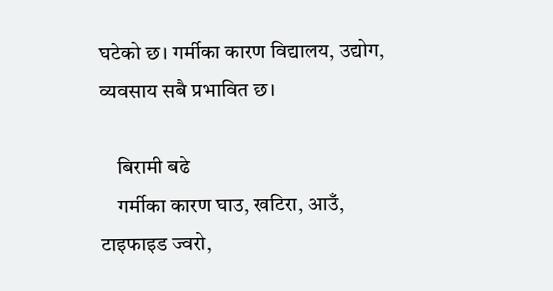घटेको छ। गर्मीका कारण विद्यालय, उद्योग, व्यवसाय सबै प्रभावित छ।

    बिरामी बढे
    गर्मीका कारण घाउ, खटिरा, आउँ, टाइफाइड ज्वरो,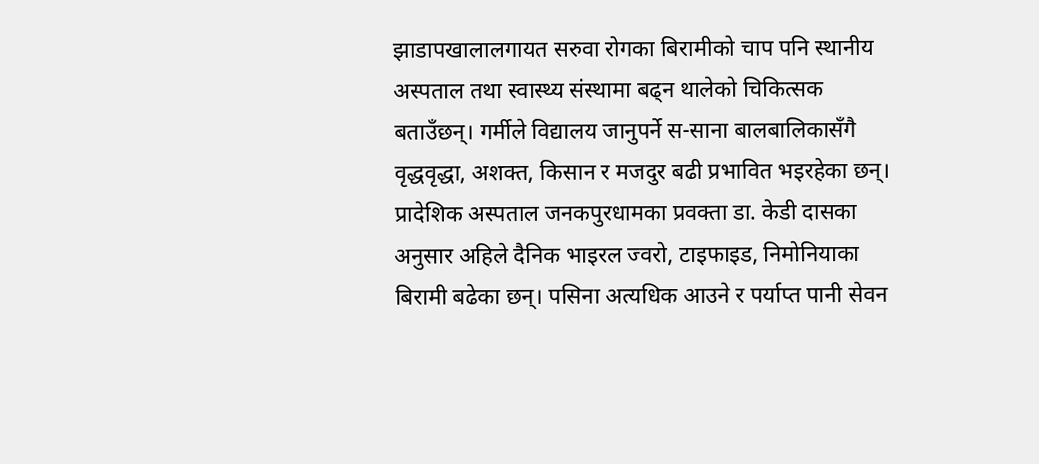झाडापखालालगायत सरुवा रोगका बिरामीको चाप पनि स्थानीय अस्पताल तथा स्वास्थ्य संस्थामा बढ्न थालेको चिकित्सक बताउँछन्। गर्मीले विद्यालय जानुपर्ने स-साना बालबालिकासँगै वृद्धवृद्धा, अशक्त, किसान र मजदुर बढी प्रभावित भइरहेका छन्। प्रादेशिक अस्पताल जनकपुरधामका प्रवक्ता डा. केडी दासका अनुसार अहिले दैनिक भाइरल ज्वरो, टाइफाइड, निमोनियाका बिरामी बढेका छन्। पसिना अत्यधिक आउने र पर्याप्त पानी सेवन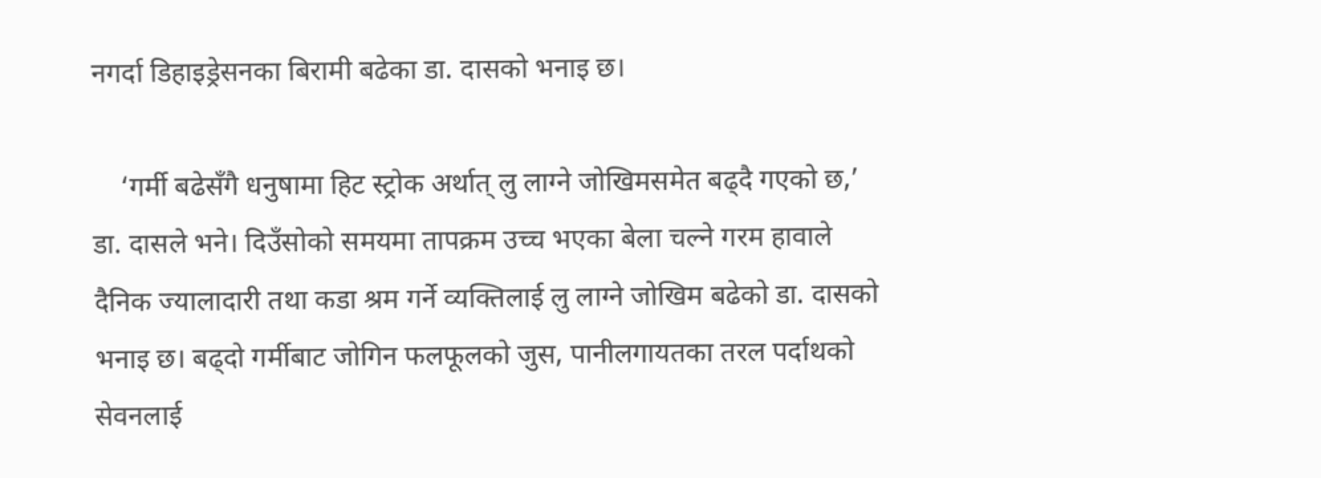नगर्दा डिहाइड्रेसनका बिरामी बढेका डा. दासको भनाइ छ।

    ‘गर्मी बढेसँगै धनुषामा हिट स्ट्रोक अर्थात् लु लाग्ने जोखिमसमेत बढ्दै गएको छ,’ डा. दासले भने। दिउँसोको समयमा तापक्रम उच्च भएका बेला चल्ने गरम हावाले दैनिक ज्यालादारी तथा कडा श्रम गर्ने व्यक्तिलाई लु लाग्ने जोखिम बढेको डा. दासको भनाइ छ। बढ्दो गर्मीबाट जोगिन फलफूलको जुस, पानीलगायतका तरल पर्दाथको सेवनलाई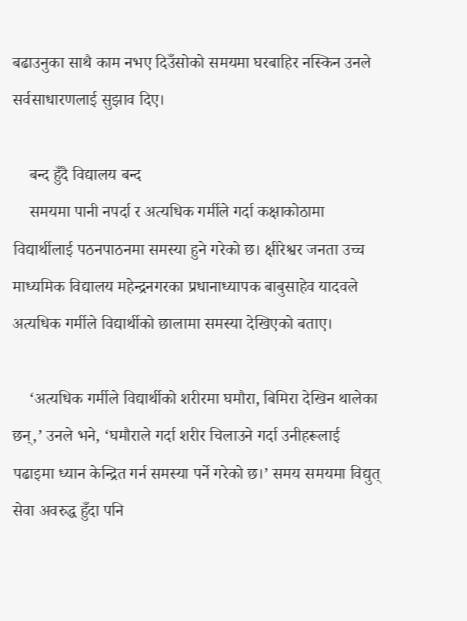बढाउनुका साथै काम नभए दिउँसोको समयमा घरबाहिर नस्किन उनले सर्वसाधारणलाई सुझाव दिए।

    बन्द हुँदै विद्यालय बन्द
    समयमा पानी नपर्दा र अत्यधिक गर्मीले गर्दा कक्षाकोठामा विद्यार्थीलाई पठनपाठनमा समस्या हुने गरेको छ। क्षीरेश्वर जनता उच्च माध्यमिक विद्यालय महेन्द्रनगरका प्रधानाध्यापक बाबुसाहेव यादवले अत्यधिक गर्मीले विद्यार्थीको छालामा समस्या देखिएको बताए।

    ‘अत्यधिक गर्मीले विद्यार्थीको शरीरमा घमौरा, बिमिरा देखिन थालेका छन्,’ उनले भने, ‘घमौराले गर्दा शरीर चिलाउने गर्दा उनीहरूलाई पढाइमा ध्यान केन्द्रित गर्न समस्या पर्ने गरेको छ।’ समय समयमा विद्युत् सेवा अवरुद्ध हुँदा पनि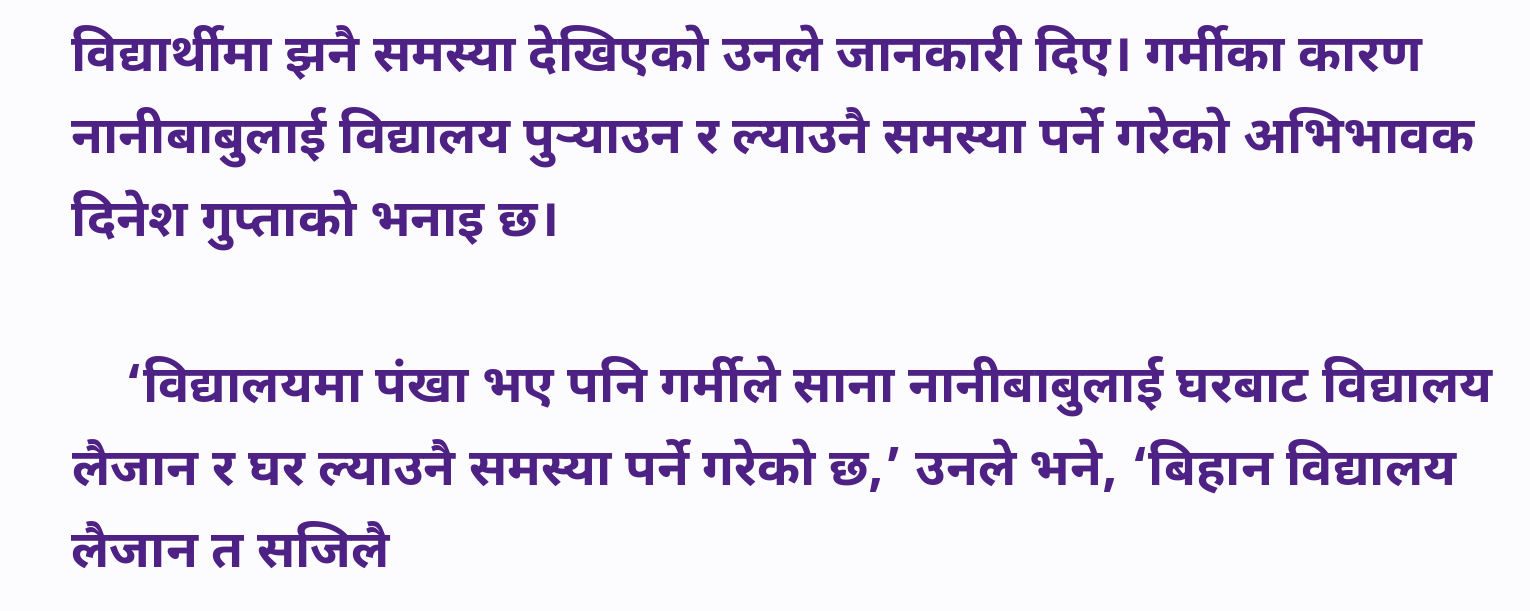विद्यार्थीमा झनै समस्या देखिएको उनले जानकारी दिए। गर्मीका कारण नानीबाबुलाई विद्यालय पुर्‍याउन र ल्याउनै समस्या पर्ने गरेको अभिभावक दिनेश गुप्ताको भनाइ छ।

    ‘विद्यालयमा पंखा भए पनि गर्मीले साना नानीबाबुलाई घरबाट विद्यालय लैजान र घर ल्याउनै समस्या पर्ने गरेको छ,’ उनले भने, ‘बिहान विद्यालय लैजान त सजिलै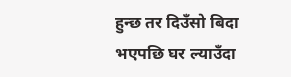हुन्छ तर दिउँसो बिदा भएपछि घर ल्याउँदा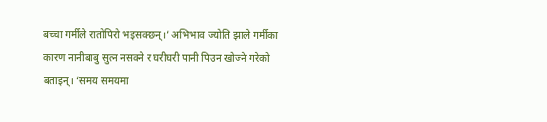बच्चा गर्मीले रातोपिरो भइसक्छन्।’ अभिभाव ज्योति झाले गर्मीका कारण नानीबाबु सुत्न नसक्ने र घरीघरी पानी पिउन खोज्ने गरेको बताइन्। ‘समय समयमा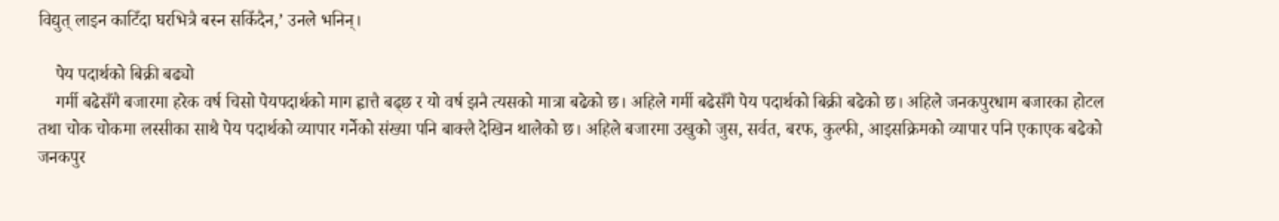विद्युत् लाइन काटिँदा घरभित्रै बस्न सकिँदैन,’ उनले भनिन्।

    पेय पदार्थको बिक्री बढ्यो
    गर्मी बढेसँगै बजारमा हरेक वर्ष चिसो पेयपदार्थको माग ह्वात्तै बढ्छ र यो वर्ष झनै त्यसको मात्रा बढेको छ। अहिले गर्मी बढेसँगै पेय पदार्थको बिक्री बढेको छ। अहिले जनकपुरधाम बजारका होटल तथा चोक चोकमा लस्सीका साथै पेय पदार्थको व्यापार गर्नेको संख्या पनि बाक्लै देखिन थालेको छ। अहिले बजारमा उखुको जुस, सर्वत, बरफ, कुल्फी, आइसक्रिमको व्यापार पनि एकाएक बढेको जनकपुर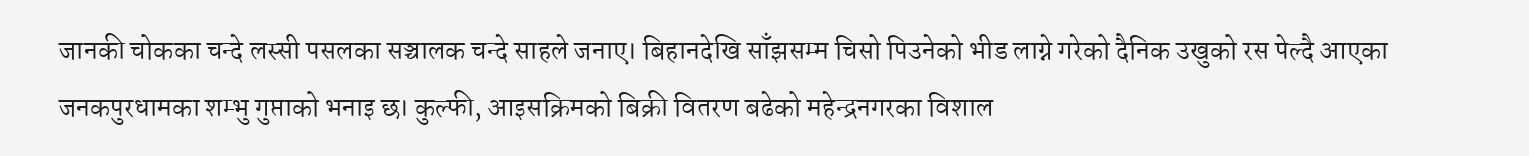जानकी चोकका चन्दे लस्सी पसलका सञ्चालक चन्दे साहले जनाए। बिहानदेखि साँझसम्म चिसो पिउनेको भीड लाग्ने गरेको दैनिक उखुको रस पेल्दै आएका जनकपुरधामका शम्भु गुप्ताको भनाइ छ। कुल्फी, आइसक्रिमको बिक्री वितरण बढेको महेन्द्रनगरका विशाल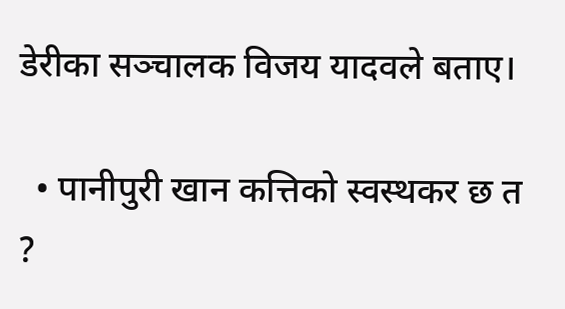डेरीका सञ्चालक विजय यादवले बताए।

  • पानीपुरी खान कत्तिको स्वस्थकर छ त ?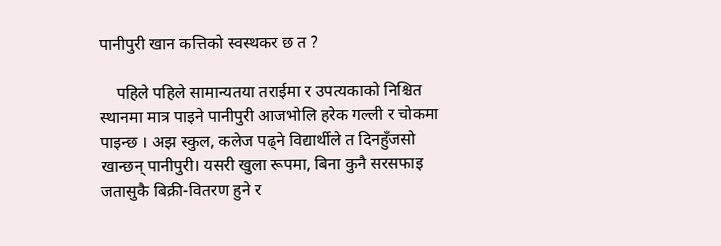पानीपुरी खान कत्तिको स्वस्थकर छ त ?

    पहिले पहिले सामान्यतया तराईमा र उपत्यकाको निश्चित स्थानमा मात्र पाइने पानीपुरी आजभोलि हरेक गल्ली र चोकमा पाइन्छ । अझ स्कुल, कलेज पढ्ने विद्यार्थीले त दिनहुँजसो खान्छन् पानीपुरी। यसरी खुला रूपमा, बिना कुनै सरसफाइ जतासुकै बिक्री-वितरण हुने र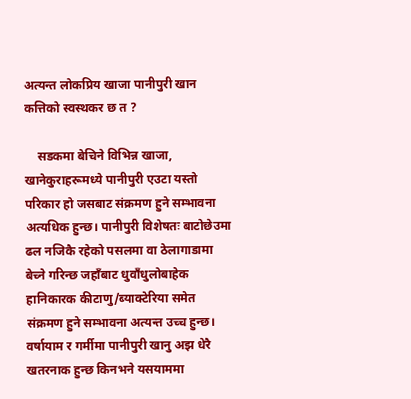अत्यन्त लोकप्रिय खाजा पानीपुरी खान कत्तिको स्वस्थकर छ त ?

    सडकमा बेचिने विभिन्न खाजा, खानेकुराहरूमध्ये पानीपुरी एउटा यस्तो परिकार हो जसबाट संक्रमण हुने सम्भावना अत्यधिक हुन्छ। पानीपुरी विशेषतः बाटोछेउमा ढल नजिकै रहेको पसलमा वा ठेलागाडामा बेच्ने गरिन्छ जहाँबाट धुवाँधुलोबाहेक हानिकारक कीटाणु/ब्याक्टेरिया समेत संक्रमण हुने सम्भावना अत्यन्त उच्च हुन्छ। वर्षायाम र गर्मीमा पानीपुरी खानु अझ धेरै खतरनाक हुन्छ किनभने यसयाममा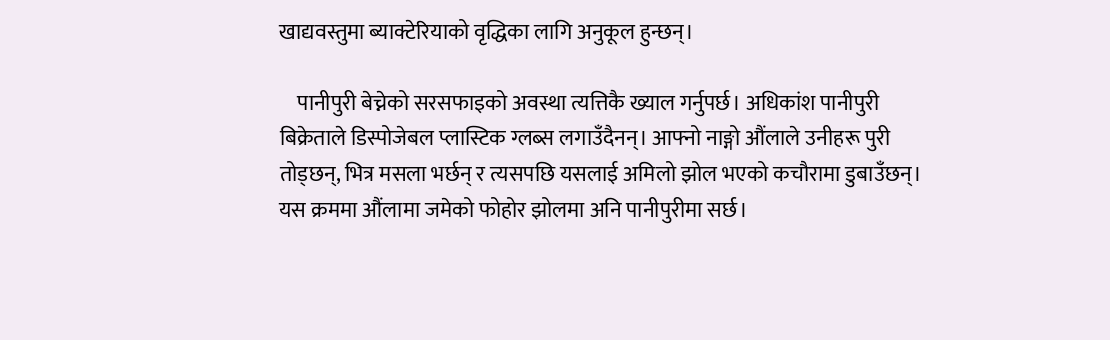खाद्यवस्तुमा ब्याक्टेरियाको वृद्धिका लागि अनुकूल हुन्छन्।

    पानीपुरी बेच्नेको सरसफाइको अवस्था त्यत्तिकै ख्याल गर्नुपर्छ। अधिकांश पानीपुरी बिक्रेताले डिस्पोजेबल प्लास्टिक ग्लब्स लगाउँदैनन्। आफ्नो नाङ्गो औंलाले उनीहरू पुरी तोड्छन्, भित्र मसला भर्छन् र त्यसपछि यसलाई अमिलो झोल भएको कचौरामा डुबाउँछन्। यस क्रममा औंलामा जमेको फोहोर झोलमा अनि पानीपुरीमा सर्छ।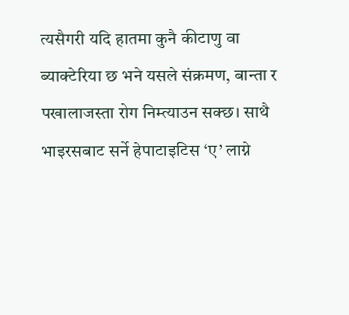त्यसैगरी यदि हातमा कुनै कीटाणु वा ब्याक्टेरिया छ भने यसले संक्रमण, बान्ता र पखालाजस्ता रोग निम्त्याउन सक्छ। साथै भाइरसबाट सर्ने हेपाटाइटिस ‘ए’ लाग्ने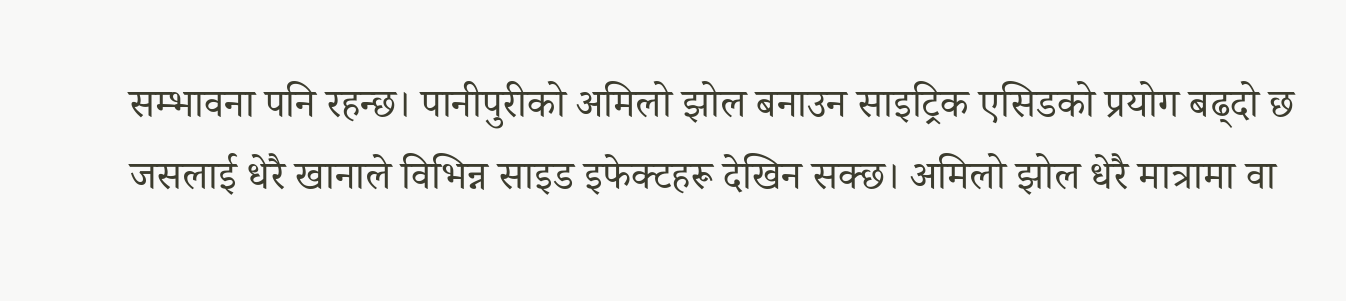सम्भावना पनि रहन्छ। पानीपुरीको अमिलो झोल बनाउन साइट्रिक एसिडको प्रयोग बढ्दो छ जसलाई धेरै खानाले विभिन्न साइड इफेक्टहरू देखिन सक्छ। अमिलो झोल धेरै मात्रामा वा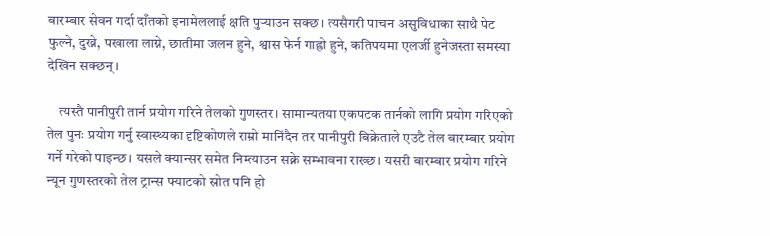बारम्बार सेवन गर्दा दाँतको इनामेललाई क्षति पुर्‍याउन सक्छ। त्यसैगरी पाचन असुविधाका साथै पेट फुल्ने, दुख्ने, पखाला लाग्ने, छातीमा जलन हुने, श्वास फेर्न गाह्रो हुने, कतिपयमा एलर्जी हुनेजस्ता समस्या देखिन सक्छन्।

    त्यस्तै पानीपुरी तार्न प्रयोग गरिने तेलको गुणस्तर। सामान्यतया एकपटक तार्नको लागि प्रयोग गरिएको तेल पुनः प्रयोग गर्नु स्वास्थ्यका दृष्टिकोणले राम्रो मानिंदैन तर पानीपुरी बिक्रेताले एउटै तेल बारम्बार प्रयोग गर्ने गरेको पाइन्छ। यसले क्यान्सर समेत निम्त्याउन सक्ने सम्भावना राख्छ। यसरी बारम्बार प्रयोग गरिने न्यून गुणस्तरको तेल ट्रान्स फ्याटको स्रोत पनि हो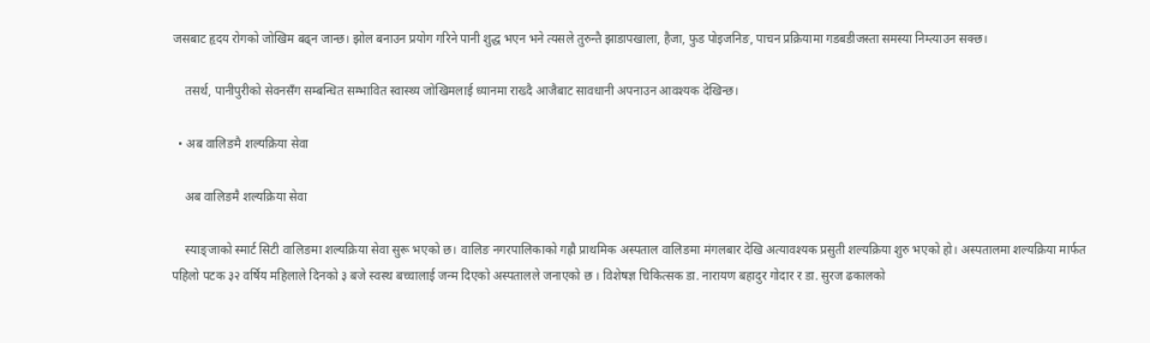जसबाट हृदय रोगको जोखिम बढ्न जान्छ। झोल बनाउन प्रयोग गरिने पानी शुद्ध भएन भने त्यसले तुरुन्तै झाडापखाला, हैजा, फुड पोइजनिङ, पाचन प्रक्रियामा गडबडीजस्ता समस्या निम्त्याउन सक्छ।

    तसर्थ, पानीपुरीको सेवनसँग सम्बन्धित सम्भावित स्वास्थ्य जोखिमलाई ध्यानमा राख्दै आजैबाट सावधानी अपनाउन आवश्यक देखिन्छ।

  • अब वालिङमै शल्यक्रिया सेवा

    अब वालिङमै शल्यक्रिया सेवा

    स्याङ्जाको स्मार्ट सिटी वालिङमा शल्यक्रिया सेवा सुरू भएको छ। वालिङ नगरपालिकाको गह्रौ प्राथमिक अस्पताल वालिङमा मंगलबार देखि अत्यावश्यक प्रसुती शल्यक्रिया शुरु भएको हो। अस्पतालमा शल्यक्रिया मार्फत पहिलो पटक ३२ वर्षिय महिलाले दिनको ३ बजे स्वस्थ बच्चालाई जन्म दिएको अस्पतालले जनाएको छ । विशेषज्ञ चिकित्सक डा. नारायण बहादुर गोदार र डा. सुरज ढकालको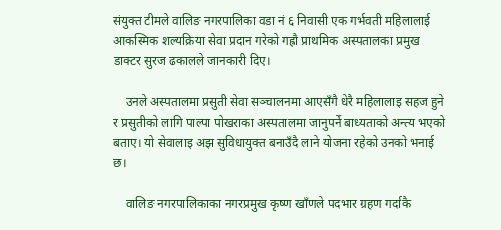संयुक्त टीमले वालिङ नगरपालिका वडा नं ६ निवासी एक गर्भवती महिलालाई आकस्मिक शल्यक्रिया सेवा प्रदान गरेको गह्रौ प्राथमिक अस्पतालका प्रमुख डाक्टर सुरज ढकालले जानकारी दिए।

    उनले अस्पतालमा प्रसुती सेवा सञ्चालनमा आएसँगै धेरै महिलालाइ सहज हुने र प्रसुतीको लागि पाल्पा पोखराका अस्पतालमा जानुपर्ने बाध्यताको अन्त्य भएको बताए। यो सेवालाइ अझ सुविधायुक्त बनाउँदै लाने योजना रहेको उनको भनाई छ।

    वालिङ नगरपालिकाका नगरप्रमुख कृष्ण खाँणले पदभार ग्रहण गर्दाकै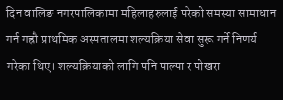दिन वालिङ नगरपालिकामा महिलाहरुलाई परेको समस्या सामाधान गर्न गह्रौ प्राथमिक अस्पतालमा शल्यक्रिया सेवा सुरू गर्ने निणर्य गरेका थिए। शल्यक्रियाको लागि पनि पाल्पा र पोखरा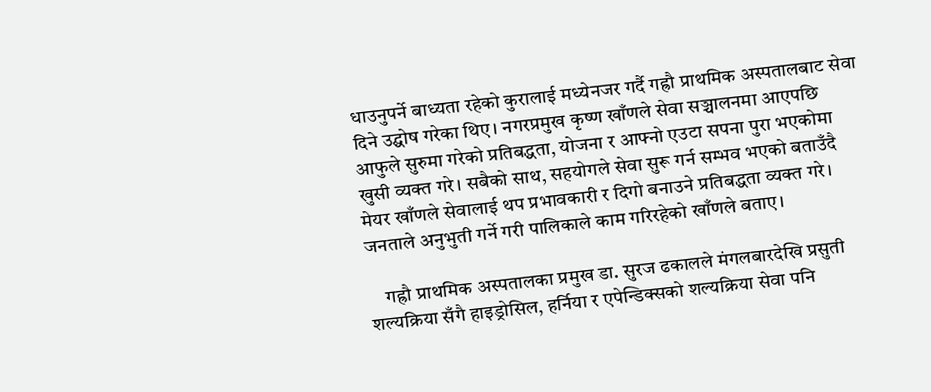धाउनुपर्ने बाध्यता रहेको कुरालाई मध्येनजर गर्दै गह्रौ प्राथमिक अस्पतालबाट सेवा दिने उद्घोष गरेका थिए। नगरप्रमुख कृष्ण खाँणले सेवा सञ्चालनमा आएपछि आफुले सुरुमा गरेको प्रतिबद्धता, योजना र आफ्नो एउटा सपना पुरा भएकोमा खुसी व्यक्त गरे। सबैको साथ, सहयोगले सेवा सुरू गर्न सम्भव भएको बताउँदै मेयर खाँणले सेवालाई थप प्रभावकारी र दिगो बनाउने प्रतिबद्धता व्यक्त गरे। जनताले अनुभुती गर्ने गरी पालिकाले काम गरिरहेको खाँणले बताए।

    गह्रौ प्राथमिक अस्पतालका प्रमुख डा. सुरज ढकालले मंगलबारदेखि प्रसुती शल्यक्रिया सँगै हाइड्रोसिल, हर्निया र एपेन्डिक्सको शल्यक्रिया सेवा पनि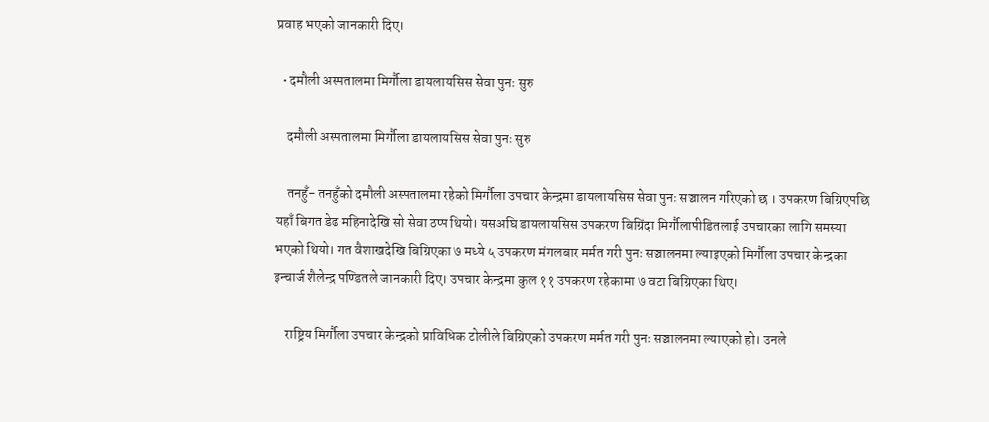प्रवाह भएको जानकारी दिए।

  • दमौली अस्पतालमा मिर्गौला डायलायसिस सेवा पुनः सुरु

    दमौली अस्पतालमा मिर्गौला डायलायसिस सेवा पुनः सुरु

    तनहुँ- तनहुँको दमौली अस्पतालमा रहेको मिर्गौला उपचार केन्द्रमा डायलायसिस सेवा पुनः सञ्चालन गरिएको छ । उपकरण बिग्रिएपछि यहाँ बिगत डेढ महिनादेखि सो सेवा ठप्प थियो। यसअघि डायलायसिस उपकरण बिग्रिंदा मिर्गौलापीडितलाई उपचारका लागि समस्या भएको थियो। गत वैशाखदेखि बिग्रिएका ७ मध्ये ५ उपकरण मंगलबार मर्मत गरी पुनः सञ्चालनमा ल्याइएको मिर्गौला उपचार केन्द्रका इन्चार्ज शैलेन्द्र पण्डितले जानकारी दिए। उपचार केन्द्रमा कुल ११ उपकरण रहेकामा ७ वटा बिग्रिएका थिए।

    राष्ट्रिय मिर्गौला उपचार केन्द्रको प्राविधिक टोलीले बिग्रिएको उपकरण मर्मत गरी पुनः सञ्चालनमा ल्याएको हो। उनले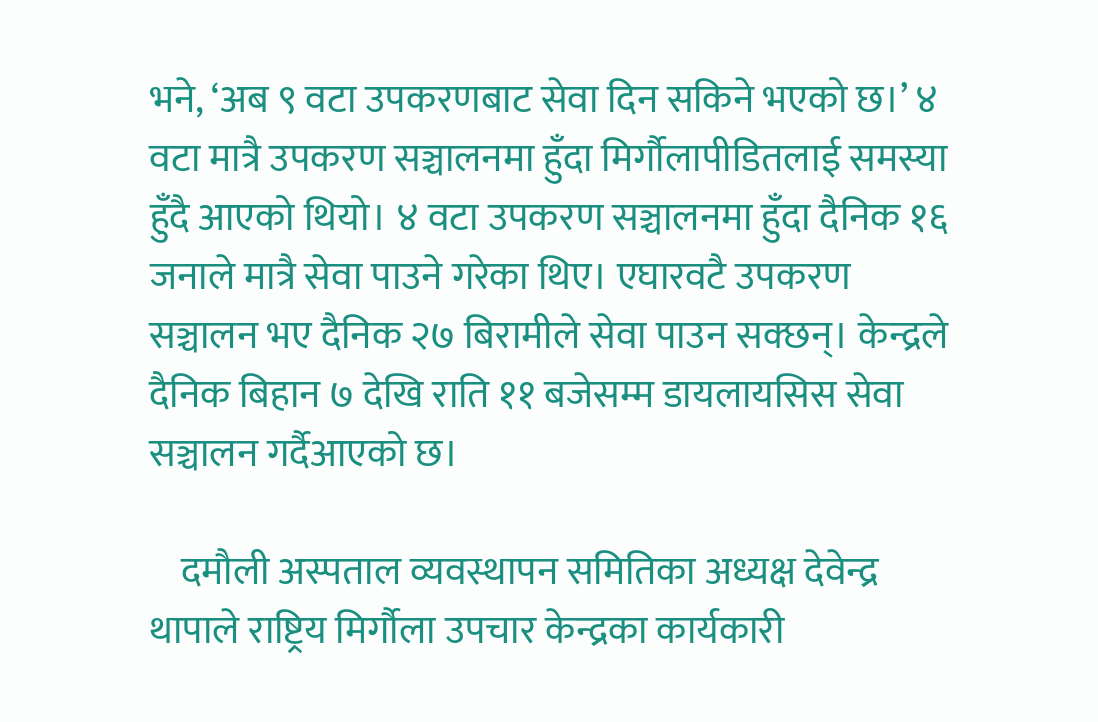भने, ‘अब ९ वटा उपकरणबाट सेवा दिन सकिने भएको छ।’ ४ वटा मात्रै उपकरण सञ्चालनमा हुँदा मिर्गौलापीडितलाई समस्या हुँदै आएको थियो। ४ वटा उपकरण सञ्चालनमा हुँदा दैनिक १६ जनाले मात्रै सेवा पाउने गरेका थिए। एघारवटै उपकरण सञ्चालन भए दैनिक २७ बिरामीले सेवा पाउन सक्छन्। केन्द्रले दैनिक बिहान ७ देखि राति ११ बजेसम्म डायलायसिस सेवा सञ्चालन गर्दैआएको छ।

    दमौली अस्पताल व्यवस्थापन समितिका अध्यक्ष देवेन्द्र थापाले राष्ट्रिय मिर्गौला उपचार केन्द्रका कार्यकारी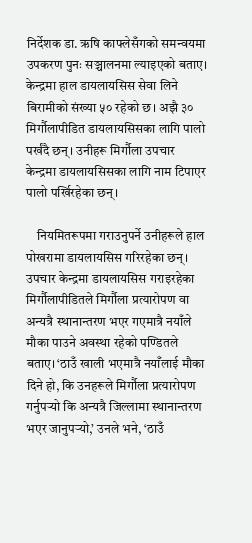निर्देशक डा. ऋषि काफ्लेसँगको समन्वयमा उपकरण पुनः सञ्चालनमा ल्याइएको बताए। केन्द्रमा हाल डायलायसिस सेवा लिने बिरामीको संख्या ५० रहेको छ। अझै ३० मिर्गौलापीडित डायलायसिसका लागि पालो पर्खंदै छन्। उनीहरू मिर्गौला उपचार केन्द्रमा डायलायसिसका लागि नाम टिपाएर पालो पर्खिरहेका छन्।

    नियमितरूपमा गराउनुपर्ने उनीहरूले हाल पोखरामा डायलायसिस गरिरहेका छन्। उपचार केन्द्रमा डायलायसिस गराइरहेका मिर्गौलापीडितले मिर्गौला प्रत्यारोपण वा अन्यत्रै स्थानान्तरण भएर गएमात्रै नयाँले मौका पाउने अवस्था रहेको पण्डितले बताए। ‘ठाउँ खाली भएमात्रै नयाँलाई मौका दिने हो, कि उनहरूले मिर्गौला प्रत्यारोपण गर्नुपर्‍यो कि अन्यत्रै जिल्लामा स्थानान्तरण भएर जानुपर्‍यो,’ उनले भने, ‘ठाउँ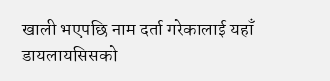खाली भएपछि नाम दर्ता गरेकालाई यहाँ डायलायसिसको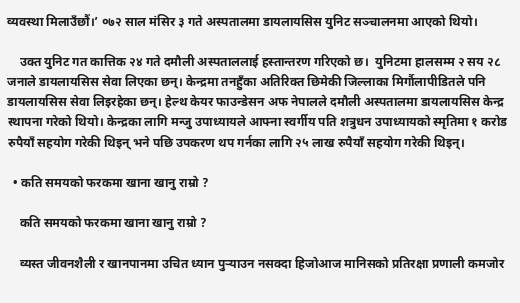व्यवस्था मिलाउँछौं।’ ०७२ साल मंसिर ३ गते अस्पतालमा डायलायसिस युनिट सञ्चालनमा आएको थियो।

    उक्त युनिट गत कात्तिक २४ गते दमौली अस्पताललाई हस्तान्तरण गरिएको छ।  युनिटमा हालसम्म २ सय २८ जनाले डायलायसिस सेवा लिएका छन्। केन्द्रमा तनहुँका अतिरिक्त छिमेकी जिल्लाका मिर्गौलापीडितले पनि डायलायसिस सेवा लिइरहेका छन्। हेल्थ केयर फाउन्डेसन अफ नेपालले दमौली अस्पतालमा डायलायसिस केन्द्र स्थापना गरेको थियो। केन्द्रका लागि मन्जु उपाध्यायले आफ्ना स्वर्गीय पति शत्रुधन उपाध्यायको स्मृतिमा १ करोड रुपैयाँ सहयोग गरेकी थिइन् भने पछि उपकरण थप गर्नका लागि २५ लाख रुपैयाँ सहयोग गरेकी थिइन्।

  • कति समयको फरकमा खाना खानु राम्रो ?

    कति समयको फरकमा खाना खानु राम्रो ?

    व्यस्त जीवनशैली र खानपानमा उचित ध्यान पुर्‍याउन नसक्दा हिजोआज मानिसको प्रतिरक्षा प्रणाली कमजोर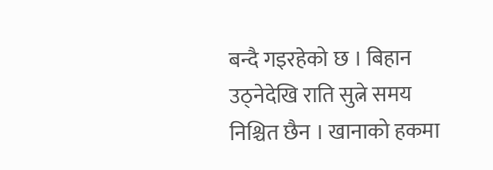बन्दै गइरहेको छ । बिहान उठ्नेदेखि राति सुत्ने समय निश्चित छैन । खानाको हकमा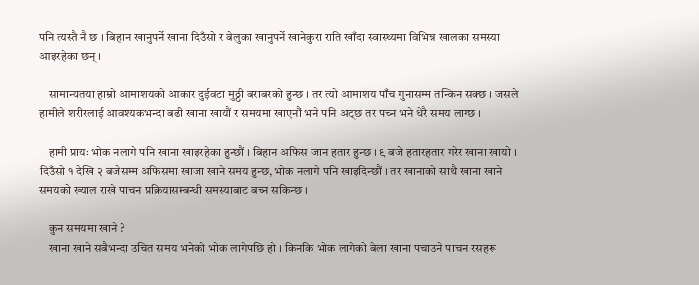पनि त्यस्तै नै छ । बिहान खानुपर्ने खाना दिउँसो र बेलुका खानुपर्ने खानेकुरा राति खाँदा स्वास्थ्यमा विभिन्न खालका समस्या आइरहेका छन् ।

    सामान्यतया हाम्रो आमाशयको आकार दुईवटा मुठ्ठी बराबरको हुन्छ । तर त्यो आमाशय पाँच गुनासम्म तन्किन सक्छ । जसले हामीले शरीरलाई आवश्यकभन्दा बढी खाना खायौं र समयमा खाएनौं भने पनि अट्छ तर पच्न भने धेरै समय लाग्छ ।

    हामी प्रायः भोक नलागे पनि खाना खाइरहेका हुन्छौं । बिहान अफिस जान हतार हुन्छ । ९ बजे हतारहतार गरेर खाना खायो । दिउँसो १ देखि २ बजेसम्म अफिसमा खाजा खाने समय हुन्छ, भोक नलागे पनि खाइदिन्छौं । तर खानाको साथै खाना खाने समयको ख्याल राखे पाचन प्रक्रियासम्बन्धी समस्याबाट बच्न सकिन्छ ।

    कुन समयमा खाने ?
    खाना खाने सबैभन्दा उचित समय भनेको भोक लागेपछि हो । किनकि भोक लागेको बेला खाना पचाउने पाचन रसहरू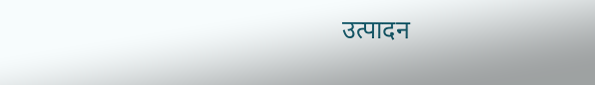उत्पादन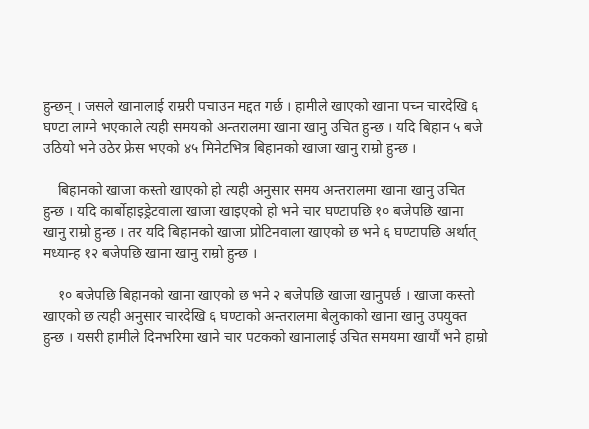हुन्छन् । जसले खानालाई राम्ररी पचाउन मद्दत गर्छ । हामीले खाएको खाना पच्न चारदेखि ६ घण्टा लाग्ने भएकाले त्यही समयको अन्तरालमा खाना खानु उचित हुन्छ । यदि बिहान ५ बजे उठियो भने उठेर फ्रेस भएको ४५ मिनेटभित्र बिहानको खाजा खानु राम्रो हुन्छ ।

    बिहानको खाजा कस्तो खाएको हो त्यही अनुसार समय अन्तरालमा खाना खानु उचित हुन्छ । यदि कार्बोहाइड्रेटवाला खाजा खाइएको हो भने चार घण्टापछि १० बजेपछि खाना खानु राम्रो हुन्छ । तर यदि बिहानको खाजा प्रोटिनवाला खाएको छ भने ६ घण्टापछि अर्थात् मध्यान्ह १२ बजेपछि खाना खानु राम्रो हुन्छ ।

    १० बजेपछि बिहानको खाना खाएको छ भने २ बजेपछि खाजा खानुपर्छ । खाजा कस्तो खाएको छ त्यही अनुसार चारदेखि ६ घण्टाको अन्तरालमा बेलुकाको खाना खानु उपयुक्त हुन्छ । यसरी हामीले दिनभरिमा खाने चार पटकको खानालाई उचित समयमा खायौं भने हाम्रो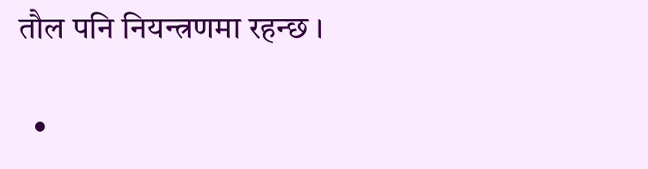तौल पनि नियन्त्रणमा रहन्छ ।

  •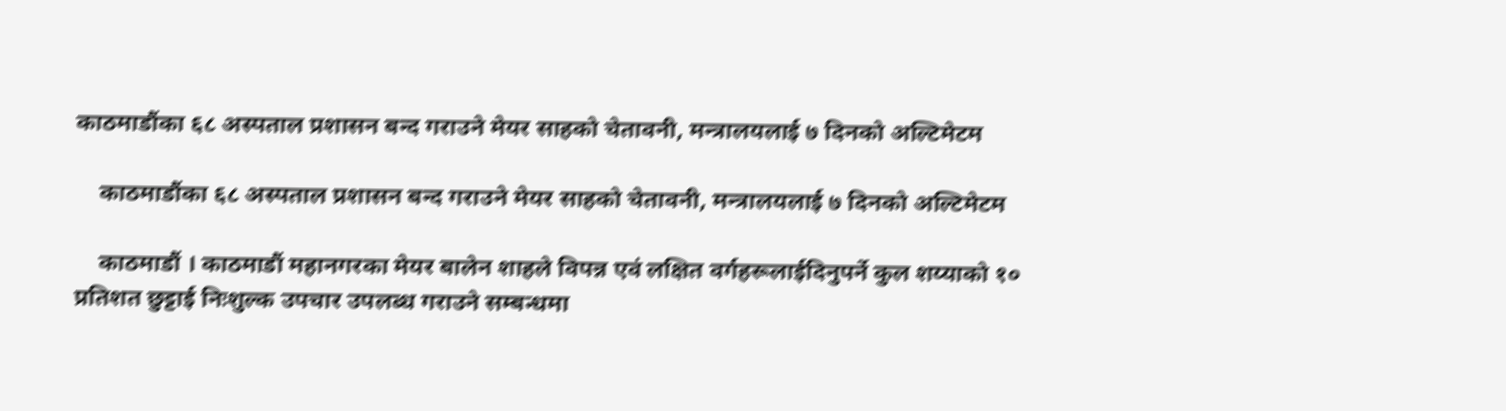काठमाडौंका ६८ अस्पताल प्रशासन बन्द गराउने मेयर साहको चेतावनी, मन्त्रालयलाई ७ दिनको अल्टिमेटम

    काठमाडौंका ६८ अस्पताल प्रशासन बन्द गराउने मेयर साहको चेतावनी, मन्त्रालयलाई ७ दिनको अल्टिमेटम

    काठमाडौं । काठमाडौं महानगरका मेयर बालेन शाहले विपन्न एवं लक्षित वर्गहरूलाईदिनुपर्ने कुल शय्याको १० प्रतिशत छुट्टाई निःशुल्क उपचार उपलब्ध गराउने सम्बन्धमा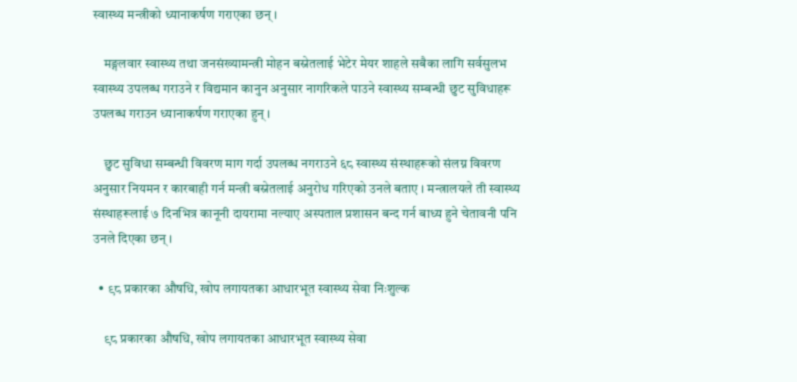स्वास्थ्य मन्त्रीको ध्यानाकर्षण गराएका छन् ।

    मङ्गलवार स्वास्थ्य तथा जनसंख्यामन्त्री मोहन बस्नेतलाई भेटेर मेयर शाहले सबैका लागि सर्वसुलभ स्वास्थ्य उपलब्ध गराउने र विद्यमान कानुन अनुसार नागरिकले पाउने स्वास्थ्य सम्बन्धी छुट सुविधाहरू उपलब्ध गराउन ध्यानाकर्षण गराएका हुन् ।

    छुट सुविधा सम्बन्धी विवरण माग गर्दा उपलब्ध नगराउने ६८ स्वास्थ्य संस्थाहरूको संलग्न विवरण अनुसार नियमन र कारबाही गर्न मन्त्री बस्नेतलाई अनुरोध गरिएको उनले बताए । मन्त्रालयले ती स्वास्थ्य संस्थाहरूलाई ७ दिनभित्र कानूनी दायरामा नल्याए अस्पताल प्रशासन बन्द गर्न बाध्य हुने चेतावनी पनि उनले दिएका छन् ।

  • ९८ प्रकारका औषधि, खोप लगायतका आधारभूत स्वास्थ्य सेवा निःशुल्क

    ९८ प्रकारका औषधि, खोप लगायतका आधारभूत स्वास्थ्य सेवा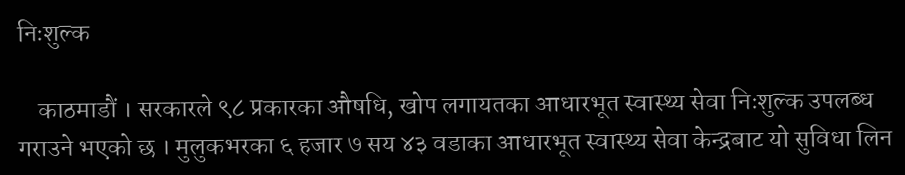निःशुल्क

    काठमाडौं । सरकारले ९८ प्रकारका औषधि, खोप लगायतका आधारभूत स्वास्थ्य सेवा निःशुल्क उपलब्ध गराउने भएको छ । मुलुकभरका ६ हजार ७ सय ४३ वडाका आधारभूत स्वास्थ्य सेवा केन्द्रबाट यो सुविधा लिन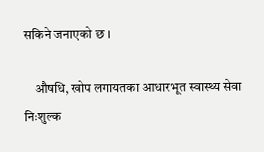सकिने जनाएको छ ।

    औषधि, खोप लगायतका आधारभूत स्वास्थ्य सेवा निःशुल्क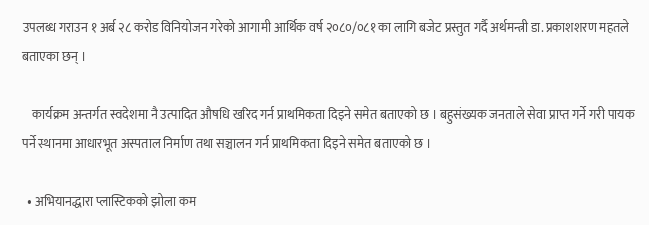उपलब्ध गराउन १ अर्ब २८ करोड विनियोजन गरेको आगामी आर्थिक वर्ष २०८०/०८१ का लागि बजेट प्रस्तुत गर्दै अर्थमन्त्री डा. प्रकाशशरण महतले बताएका छन् ।

    कार्यक्रम अन्तर्गत स्वदेशमा नै उत्पादित औषधि खरिद गर्न प्राथमिकता दिइने समेत बताएको छ । बहुसंख्यक जनताले सेवा प्राप्त गर्ने गरी पायक पर्ने स्थानमा आधारभूत अस्पताल निर्माण तथा सञ्चालन गर्न प्राथमिकता दिइने समेत बताएको छ ।

  • अभियानद्धारा प्लास्टिकको झोला कम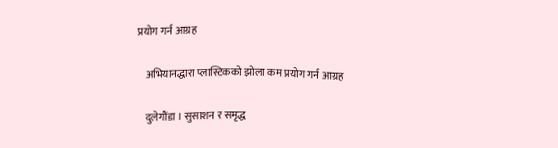प्रयोग गर्न आग्रह

    अभियानद्धारा प्लास्टिकको झोला कम प्रयोग गर्न आग्रह

    दुलेगौंडा । सुसाशन र समृद्ध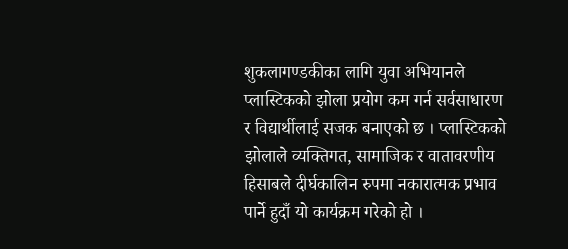शुकलागण्डकीका लागि युवा अभियानले प्लास्टिकको झोला प्रयोग कम गर्न सर्वसाधारण र विद्यार्थीलाई सजक बनाएको छ । प्लास्टिकको झोलाले व्यक्तिगत, सामाजिक र वातावरणीय हिसाबले दीर्घकालिन रुपमा नकारात्मक प्रभाव पार्ने हुदाँ यो कार्यक्रम गरेको हो ।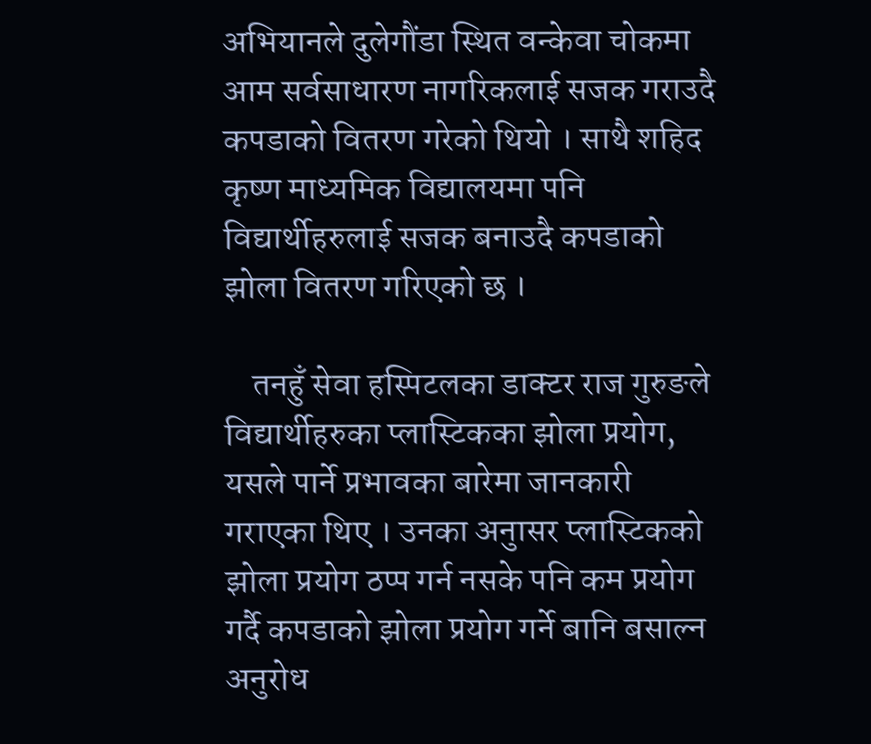अभियानले दुलेगौंडा स्थित वन्केवा चोकमा आम सर्वसाधारण नागरिकलाई सजक गराउदै कपडाको वितरण गरेको थियो । साथै शहिद कृष्ण माध्यमिक विद्यालयमा पनि विद्यार्थीहरुलाई सजक बनाउदै कपडाको झोला वितरण गरिएको छ ।

    तनहुँ सेवा हस्पिटलका डाक्टर राज गुरुङले विद्यार्थीहरुका प्लास्टिकका झोला प्रयोग, यसले पार्ने प्रभावका बारेमा जानकारी गराएका थिए । उनका अनुासर प्लास्टिकको झोला प्रयोग ठप्प गर्न नसके पनि कम प्रयोग गर्दै कपडाको झोला प्रयोग गर्ने बानि बसाल्न अनुरोध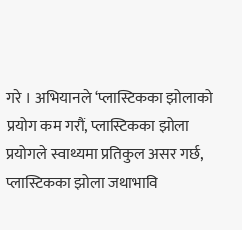गरे । अभियानले ‘प्लास्टिकका झोलाको प्रयोग कम गरौं, प्लास्टिकका झोला प्रयोगले स्वाथ्यमा प्रतिकुल असर गर्छ, प्लास्टिकका झोला जथाभावि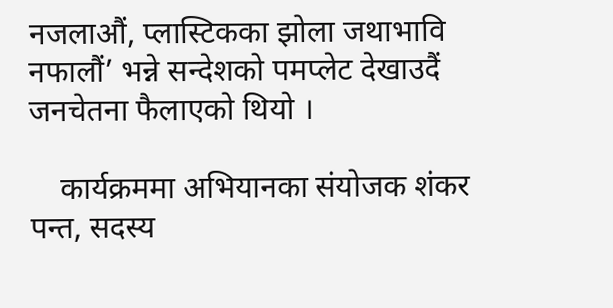नजलाऔं, प्लास्टिकका झोला जथाभावि नफालौं’ भन्ने सन्देशको पमप्लेट देखाउदैं जनचेतना फैलाएको थियो ।

    कार्यक्रममा अभियानका संयोजक शंकर पन्त, सदस्य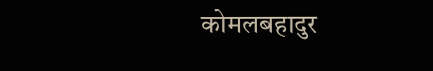कोमलबहादुर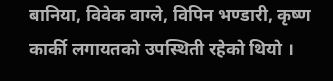बानिया, विवेक वाग्ले, विपिन भण्डारी, कृष्ण कार्की लगायतको उपस्थिती रहेको थियो ।